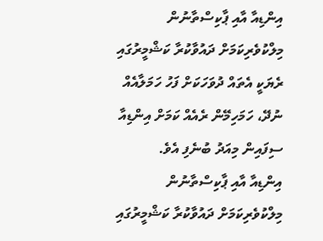އިންޑިއާ އާއި ޕާކިސްތާނުން މިލްކުވެރިކަމަށް ދައުވާކުރާ ކަޝްމީރުގައި ރެޔަކީ އެތައް ދުވަހަކަށް ފަހު ހަމަލާއެއް ނުދޭ، ހަމަހިމޭން ރެއެއް ކަމަށް އިންޑިއާ ސިފައިން މިއަދު ބުނެފި އެވެ.
އިންޑިއާ އާއި ޕާކިސްތާނުން މިލްކުވެރިކަމަށް ދައުވާކުރާ ކަޝްމީރުގައި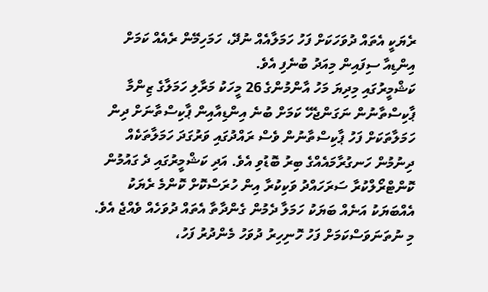ރެޔަކީ އެތައް ދުވަހަކަށް ފަހު ހަމަލާއެއް ނުދޭ، ހަމަހިމޭން ރެއެއް ކަމަށް އިންޑިއާ ސިފައިން މިއަދު ބުނެފި އެވެ.
ކަޝްމީރުގައި މިދިޔަ މަހު އާންމުންގެ 26 މީހަކު މަރާލި ހަމަލާގެ ޒިންމާ ޕާކިސްތާނުން ނަގަންޖެހޭ ކަމަށް ބުނެ އިންޑިއާއިން ޕާކިސްތާނަށް ދިން ހަމަލާތަކަށް ފަހު ޕާކިސްތާނުން ވެސް ރައްދުގައި ވަރުގަދަ ހަމަލާތަކެއް ދިނުމުން ހަނގުރާމައެއްގެ ބިރު ބޮޑުވި އެވެ. އަދި ކަޝްމީރުގައި ދެ ގައުމުން ކޮންޓްރޯލްކުރާ ސަރަހައްދު ވަކިކުރާ އިން ހުރަސްކޮށް ކޮންމެ ރެޔަކު އެއްބަޔަކު އަނެއް ބަޔަކު ހަމަލާ ދެމުން ގެންދާތާ އެތައް ދުވަހެއް ވެއްޖެ އެވެ.
މި ނުތަނަވަސްކަމަށް ފަހު ހޮނިހިރު ދުވަހު މެންދުރު ފަހު،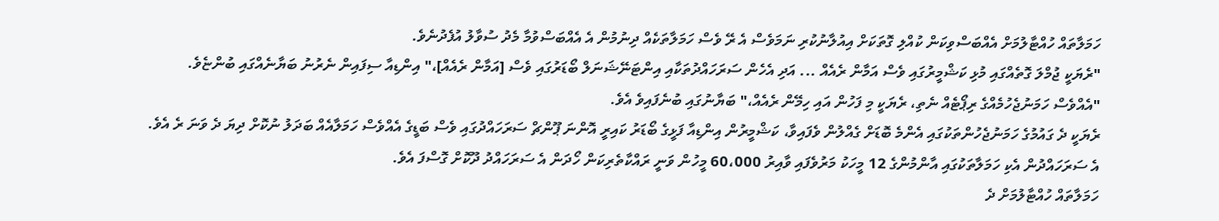ހަމަލާތައް ހުއްޓާލުމަށް އެއްބަސްވިކަން ކުއްލި ގޮތަކަށް އިއުލާނުކުރި ނަމަވެސް އެ ރޭ ވެސް ހަމަލާތަކެއް ދިނުމުން އެ އެއްބަސްވުމާ މެދު ސުވާލު އުފެދުނެވެ.
"ރެޔަކީ ޖުމްލަ ގޮތެއްގައި މުޅި ކަޝްމީރުގައި ވެސް އަމާން ރެއެއް ... އަދި އެހެން ސަރަހައްދުތަކާއި އިންޓަނޭޝަނަލް ބޯޑަރުގައި ވެސް [އަމާން ރެއެއް]،" އިންޑިއާ ސިފައިން ނެރުނު ބަޔާނެއްގައި ބުންޏެވެ.
"އެއްވެސް ހަމަނުޖެހުމެއްގެ ރިޕޯޓެއް ނެތި، ރެޔަކީ މި ފަހުން އައި ހިމޭން ރެއެއް،" ބަޔާނުގައި ބުނެފައިވެ އެވެ.
ރެޔަކީ ދެ ގައުމުގެ ހަމަނުޖެހުންތަކުގައި އެންމެ ބޮޑަށް ގެއްލުން ވެފައިވާ، ކަޝްމީރުން އިންޑިއާ ފަޅީގެ ބޯޑަރު ކައިރީ އޮންނަ ޕޫންޗް ސަރަހައްދުގައި ވެސް ބަޑީގެ އެއްވެސް ހަމަލާއެއް ބަދަލު ނުކޮށް ދިޔަ ދެ ވަނަ ރެ އެވެ. އެ ސަރަހައްދުން އެކި ހަމަލާތަކުގައި އާންމުންގެ 12 މީހަކު މަރުވެފައި ވާއިރު 60،000 މީހުން ވަނީ ރައްކާތެރިކަން ހޯދަން އެ ސަރަހައްދު ދޫކޮށް ގޮސްފަ އެވެ.
ހަމަލާތައް ހުއްޓާލުމަށް ދެ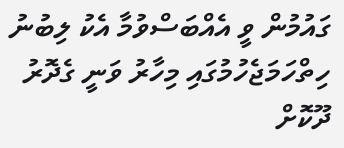ގައުމުން ވީ އެއްބަސްވުމާ އެކު ލިބުނު ހިތްހަމަޖެހުމުގައި މިހާރު ވަނީ ގެދޮރު ދޫކޮށް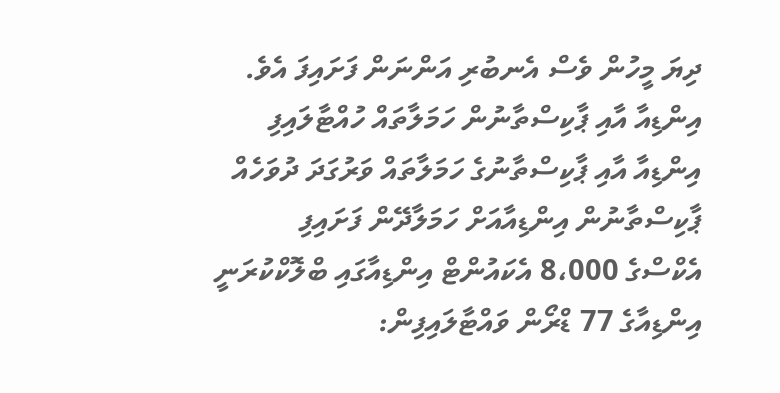ދިޔަ މީހުން ވެސް އެނބުރި އަންނަން ފަށައިފަ އެވެ.
އިންޑިއާ އާއި ޕާކިސްތާނުން ހަމަލާތައް ހުއްޓާލައިފި
އިންޑިއާ އާއި ޕާކިސްތާނުގެ ހަމަލާތައް ވަރުގަދަ ދުވަހެއް
ޕާކިސްތާނުން އިންޑިއާއަށް ހަމަލާދޭން ފަށައިފި
އެކްސްގެ 8،000 އެކައުންޓް އިންޑިއާގައި ބްލޮކްކުރަނީ
އިންޑިއާގެ 77 ޑްރޯން ވައްޓާލައިފިން: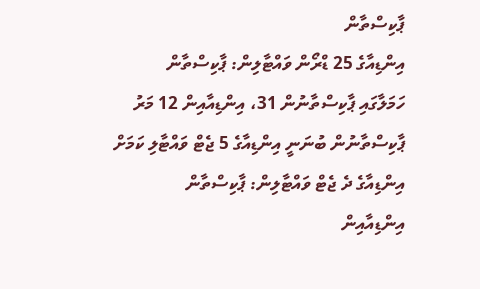ޕާކިސްތާން
އިންޑިއާގެ 25 ޑްރޯން ވައްޓާލިން: ޕާކިސްތާން
ހަމަލާގައި ޕާކިސްތާނުން 31، އިންޑިއާއިން 12 މަރު
ޕާކިސްތާނުން ބުނަނީ އިންޑިއާގެ 5 ޖެޓް ވައްޓާލި ކަމަށް
އިންޑިއާގެ ދެ ޖެޓް ވައްޓާލިން: ޕާކިސްތާން
އިންޑިއާއިން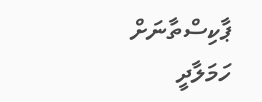ޕާކިސްތާނަށް ހަމަލާދީ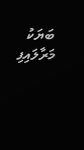ބަޔަކު މަރާލައިފި